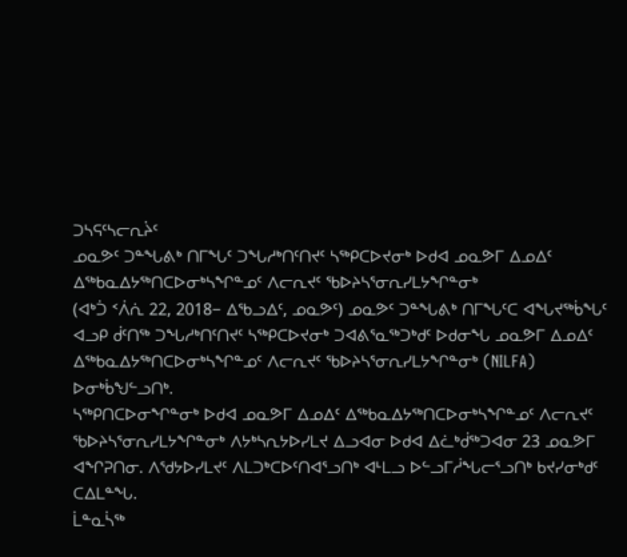ᑐᓴᕋᑦᓴᓕᕆᔩᑦ
ᓄᓇᕗᑦ ᑐᓐᖓᕕᒃ ᑎᒥᖓᑦ ᑐᖓᓱᒃᑎᑦᑎᔪᑦ ᓴᖅᑭᑕᐅᔪᓂᒃ ᐅᑯᐊ ᓄᓇᕗᒥ ᐃᓄᐃᑦ ᐃᖅᑲᓇᐃᔭᖅᑎᑕᐅᓂᒃᓴᖏᓐᓄᑦ ᐱᓕᕆᔪᑦ ᖃᐅᔨᓴᕐᓂᕆᓯᒪᔭᖏᓐᓂᒃ
(ᐊᒃᑑ ᑉᐲᕇ 22, 2018− ᐃᖃᓗᐃᑦ, ᓄᓇᕗᑦ) ᓄᓇᕗᑦ ᑐᓐᖓᕕᒃ ᑎᒥᖓᑦᑕ ᐊᖓᔪᖅᑳᖓᑦ ᐊᓗᑭ ᑰᑦᑎᖅ ᑐᖓᓱᒃᑎᑦᑎᔪᑦ ᓴᖅᑭᑕᐅᔪᓂᒃ ᑐᐊᕕᕐᓇᖅᑐᒃᑯᑦ ᐅᑯᓂᖓ ᓄᓇᕗᒥ ᐃᓄᐃᑦ ᐃᖅᑲᓇᐃᔭᖅᑎᑕᐅᓂᒃᓴᖏᓐᓄᑦ ᐱᓕᕆᔪᑦ ᖃᐅᔨᓴᕐᓂᕆᓯᒪᔭᖏᓐᓂᒃ (NILFA) ᐅᓂᒃᑳᖑᓪᓗᑎᒃ.
ᓴᖅᑭᑎᑕᐅᓂᖏᓐᓂᒃ ᐅᑯᐊ ᓄᓇᕗᒥ ᐃᓄᐃᑦ ᐃᖅᑲᓇᐃᔭᖅᑎᑕᐅᓂᒃᓴᖏᓐᓄᑦ ᐱᓕᕆᔪᑦ ᖃᐅᔨᓴᕐᓂᕆᓯᒪᔭᖏᓐᓂᒃ ᐱᔭᒃᓴᕆᔭᐅᓯᒪᔪ ᐃᓗᐊᓂ ᐅᑯᐊ ᐃᓛᒃᑰᖅᑐᐊᓂ 23 ᓄᓇᕗᒥ ᐊᖏᕈᑎᓂ. ᐱᖁᔭᐅᓯᒪᔪᑦ ᐱᒪᑐᒃᑕᐅᑦᑎᐊᕐᓗᑎᒃ ᐊᒻᒪᓗ ᐅᓪᓗᒥᓲᖓᓕᕐᓗᑎᒃ ᑲᔪᓯᓂᒃᑯᑦ ᑕᐃᒪᓐᖓ.
ᒫᓐᓇᓵᖅ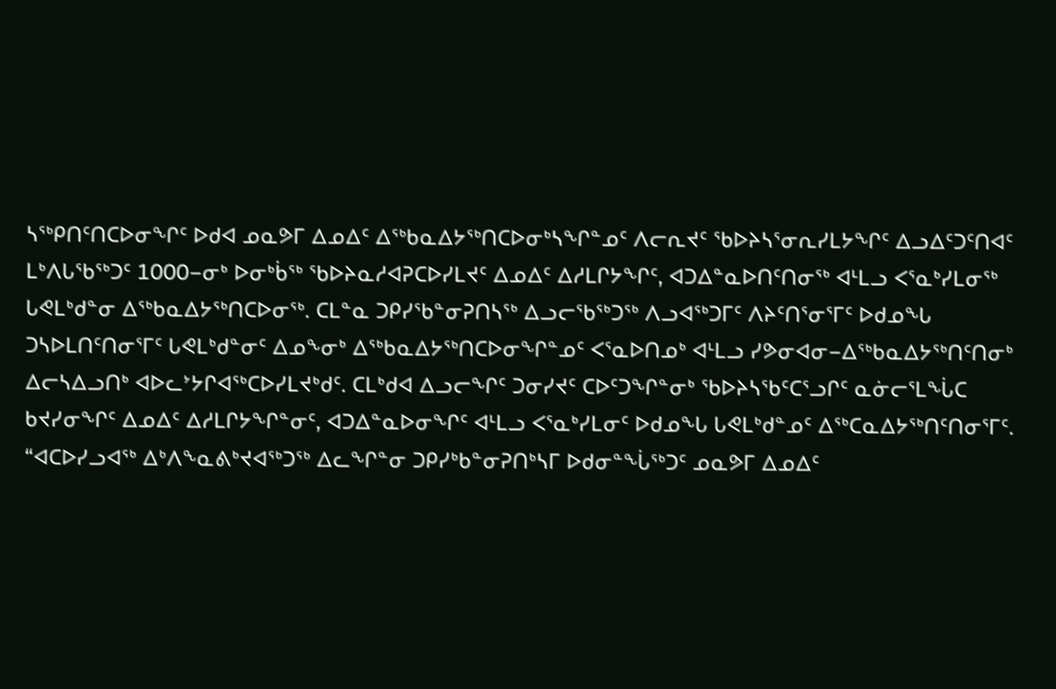ᓴᖅᑭᑎᑦᑎᑕᐅᓂᖏᑦ ᐅᑯᐊ ᓄᓇᕗᒥ ᐃᓄᐃᑦ ᐃᖅᑲᓇᐃᔭᖅᑎᑕᐅᓂᒃᓴᖏᓐᓄᑦ ᐱᓕᕆᔪᑦ ᖃᐅᔨᓴᕐᓂᕆᓯᒪᔭᖏᑦ ᐃᓗᐃᑦᑐᑦᑎᐊᑦ ᒪᒃᐱᒐᖃᖅᑐᑦ 1000−ᓂᒃ ᐅᓂᒃᑳᖅ ᖃᐅᔨᓇᓱᐊᕈᑕᐅᓯᒪᔪᑦ ᐃᓄᐃᑦ ᐃᓱᒪᒋᔭᖏᑦ, ᐊᑐᐃᓐᓇᐅᑎᑦᑎᓂᖅ ᐊᒻᒪᓗ ᐸᕐᓇᒃᓯᒪᓂᖅ ᒐᕙᒪᒃᑯᓐᓂ ᐃᖅᑲᓇᐃᔭᖅᑎᑕᐅᓂᖅ. ᑕᒪᓐᓇ ᑐᑭᓯᖃᓐᓂᕈᑎᓴᖅ ᐃᓗᓕᖃᖅᑐᖅ ᐱᓗᐊᖅᑐᒥᑦ ᐱᔨᑦᑎᕐᓂᕐᒥᑦ ᐅᑯᓄᖓ ᑐᓴᐅᒪᑎᑦᑎᓂᕐᒥᑦ ᒐᕙᒪᒃᑯᓐᓂᑦ ᐃᓄᖕᓂᒃ ᐃᖅᑲᓇᐃᔭᖅᑎᑕᐅᓂᖏᓐᓄᑦ ᐸᕐᓇᐅᑎᓄᒃ ᐊᒻᒪᓗ ᓯᕗᓂᐊᓂ−ᐃᖅᑲᓇᐃᔭᖅᑎᑦᑎᓂᒃ ᐃᓕᓴᐃᓗᑎᒃ ᐊᐅᓚᔾᔭᒋᐊᖅᑕᐅᓯᒪᔪᒃᑯᑦ. ᑕᒪᒃᑯᐊ ᐃᓗᓕᖏᑦ ᑐᓂᓯᔪᑦ ᑕᐅᑦᑐᖏᓐᓂᒃ ᖃᐅᔨᓴᖃᑦᑕᕐᓗᒋᑦ ᓇᓃᓕᕐᒪᖔᑕ ᑲᔪᓯᓂᖏᑦ ᐃᓄᐃᑦ ᐃᓱᒪᒋᔭᖏᓐᓂᑦ, ᐊᑐᐃᓐᓇᐅᓂᖏᑦ ᐊᒻᒪᓗ ᐸᕐᓇᒃᓯᒪᓂᑦ ᐅᑯᓄᖓ ᒐᕙᒪᒃᑯᓐᓄᑦ ᐃᖅᑕᓇᐃᔭᖅᑎᑦᑎᓂᕐᒥᑦ.
“ᐊᑕᐅᓯᓗᐊᖅ ᐃᒃᐱᖕᓇᕕᒃᔪᐊᖅᑐᖅ ᐃᓚᖏᓐᓂ ᑐᑭᓯᒃᑲᓐᓂᕈᑎᒃᓴᒥ ᐅᑯᓂᓐᖔᖅᑐᑦ ᓄᓇᕗᒥ ᐃᓄᐃᑦ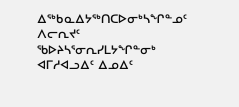ᐃᖅᑲᓇᐃᔭᖅᑎᑕᐅᓂᒃᓴᖏᓐᓄᑦ ᐱᓕᕆᔪᑦ ᖃᐅᔨᓴᕐᓂᕆᓯᒪᔭᖏᓐᓂᒃ ᐊᒥᓱᐊᓗᐃᑦ ᐃᓄᐃᑦ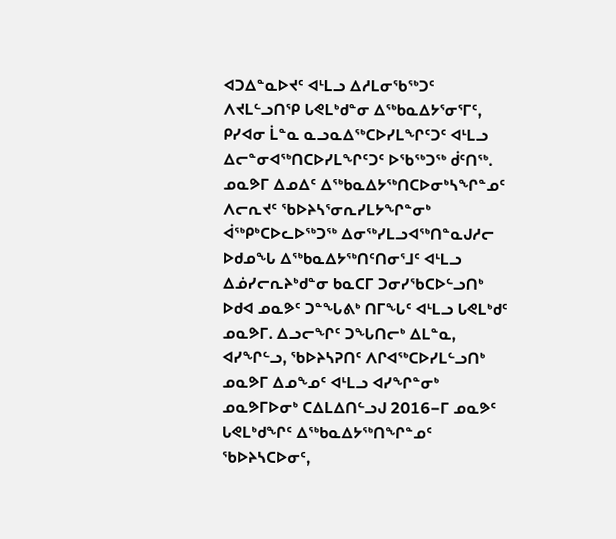ᐊᑐᐃᓐᓇᐅᔪᑦ ᐊᒻᒪᓗ ᐃᓱᒪᓂᖃᖅᑐᑦ ᐱᔪᒪᓪᓗᑎᕿ ᒐᕙᒪᒃᑯᓐᓂ ᐃᖅᑲᓇᐃᔭᕐᓂᕐᒥᑦ, ᑭᓯᐊᓂ ᒫᓐᓇ ᓇᓗᓇᐃᖅᑕᐅᓯᒪᖏᑦᑐᑦ ᐊᒻᒪᓗ ᐃᓕᓐᓂᐊᖅᑎᑕᐅᓯᒪᖏᑦᑐᑦ ᐅᖃᖅᑐᖅ ᑰᑦᑎᖅ.
ᓄᓇᕗᒥ ᐃᓄᐃᑦ ᐃᖅᑲᓇᐃᔭᖅᑎᑕᐅᓂᒃᓴᖏᓐᓄᑦ ᐱᓕᕆᔪᑦ ᖃᐅᔨᓴᕐᓂᕆᓯᒪᔭᖏᓐᓂᒃ ᐋᖅᑭᒃᑕᐅᓚᐅᖅᑐᖅ ᐃᓂᖅᓯᒪᓗᐊᖅᑎᓐᓇᒍᓱᓕ ᐅᑯᓄᖓ ᐃᖅᑲᓇᐃᔭᖅᑎᑦᑎᓂᕐᒧᑦ ᐊᒻᒪᓗ ᐃᓅᓯᓕᕆᔨᒃᑯᓐᓂ ᑲᓇᑕᒥ ᑐᓂᓯᖃᑕᐅᓪᓗᑎᒃ ᐅᑯᐊ ᓄᓇᕗᑦ ᑐᓐᖓᕕᒃ ᑎᒥᖓᑦ ᐊᒻᒪᓗ ᒐᕙᒪᒃᑯᑦ ᓄᓇᕗᒥ. ᐃᓗᓕᖏᑦ ᑐᖓᑎᓕᒃ ᐃᒪᓐᓇ, ᐊᓯᖏᓪᓗ, ᖃᐅᔨᓴᕈᑎᑦ ᐱᒋᐊᖅᑕᐅᓯᒪᓪᓗᑎᒃ ᓄᓇᕗᒥ ᐃᓄᖕᓄᑦ ᐊᒻᒪᓗ ᐊᓯᖏᓐᓂᒃ ᓄᓇᕗᒥᐅᓂᒃ ᑕᐃᒪᐃᑎᓪᓗᒍ 2016−ᒥ ᓄᓇᕗᑦ ᒐᕙᒪᒃᑯᖏᑦ ᐃᖅᑲᓇᐃᔭᖅᑎᖏᓐᓄᑦ ᖃᐅᔨᓴᑕᐅᓂᑦ,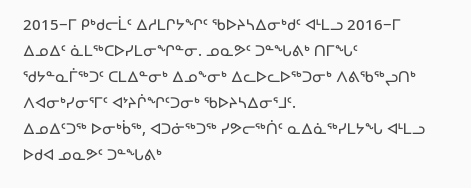2015−ᒥ ᑭᒃᑯᓕᒫᑦ ᐃᓱᒪᒋᔭᖏᑦ ᖃᐅᔨᓴᐃᓂᒃᑯᑦ ᐊᒻᒪᓗ 2016−ᒥ ᐃᓄᐃᑦ ᓈᒪᖅᑕᐅᓯᒪᓂᖏᓐᓂ. ᓄᓇᕗᑦ ᑐᓐᖓᕕᒃ ᑎᒥᖓᑦ ᖁᔭᓐᓇᒦᖅᑐᑦ ᑕᒪᐃᓐᓂᒃ ᐃᓄᖕᓂᒃ ᐃᓚᐅᓚᐅᖅᑐᓂᒃ ᐱᕕᖃᖅᖢᑎᒃ ᐱᐊᓂᒃᓯᓂᕐᒥᑦ ᐊᔾᔨᒌᖏᑦᑐᓂᒃ ᖃᐅᔨᓴᐃᓂᕐᒧᑦ.
ᐃᓄᐃᑦᑐᖅ ᐅᓂᒃᑳᖅ, ᐊᑐᓃᖅᑐᖅ ᓯᕗᓕᖅᑏᑦ ᓇᐃᓈᖅᓯᒪᔭᖓ ᐊᒻᒪᓗ ᐅᑯᐊ ᓄᓇᕗᑦ ᑐᓐᖓᕕᒃ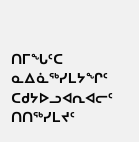ᑎᒥᖓᑦᑕ ᓇᐃᓈᖅᓯᒪᔭᖏᑦ ᑕᑯᔭᐅᓗᐊᕆᐊᓕᑦ ᑎᑎᖅᓯᒪᔪᑦ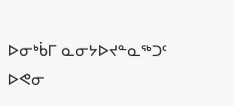ᐅᓂᒃᑳᒥ ᓇᓂᔭᐅᔪᓐᓇᖅᑐᑦ ᐅᕙᓂ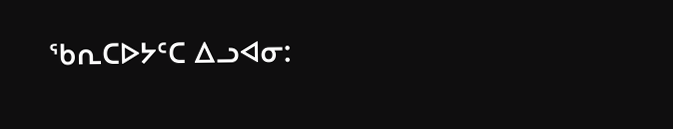ᖃᕆᑕᐅᔭᑦᑕ ᐃᓗᐊᓂ: